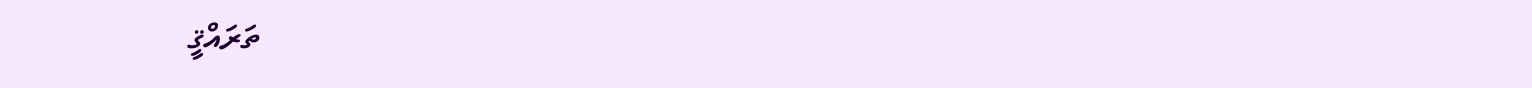ތަރައްޤީ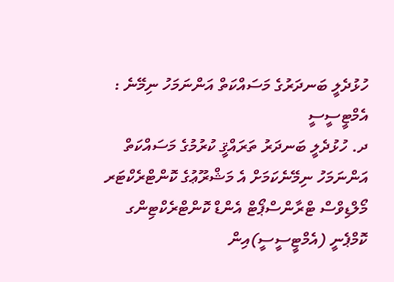ހުޅުދެލީ ބަނދަރުގެ މަސައްކަތް އަންނަމަހު ނިމޭނެ : އެމްޓީސީސީ
ދ. ހުޅުދެލީ ބަނދަރު ތަރައްޤީ ކުރުމުގެ މަސައްކަތް އަންނަމަހު ނިމޭނެކަމަށް އެ މަޝްރޫޢުގެ ކޮންޓްރެކްޓަރ މޯލްޑިވްސް ޓްރާންސްޕޯޓް އެންޑް ކޮންޓްރެކްޓިންގ ކޮމްޕެނީ (އެމްޓީސީސީ)އިން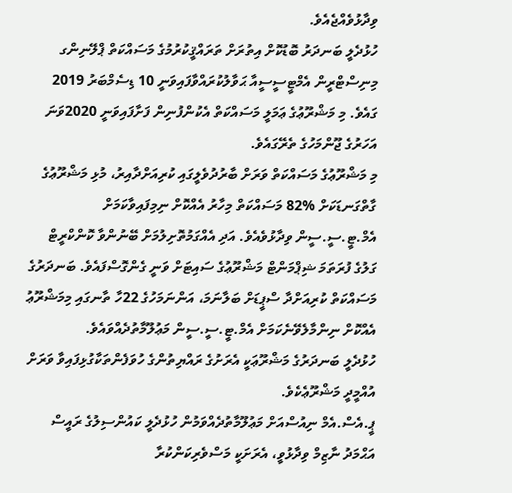ވިދާޅުވެއްޖެއެވެ.
ހުޅުދެލީ ބަނދަރު ބޮޑުކޮށް އިތުރަށް ތަރައްޤީކުރުމުގެ މަސައްކަތް ޕްލޭނިންގ މިނިސްޓްރީން އެމްޓީސީސީއާ ޙަވާލުކުރައްވާފައިވަނީ 10 ޑިސެމްބަރު 2019 ގައެވެ. މި މަޝްރޫޢުގެ ޢަމަލީ މަސައްކަތް އެކުންފުނިން ފަށާފައިވަނީ 2020ވަނަ އަހަރުގެ ޖޫންމަހުގެ ތެރޭގައެވެ.
މި މަޝްރޫޢުގެ މަސައްކަތް ވަރަށް ބާރުދުވެލީގައި ކުރިއަށްދާއިރު، މުޅި މަޝްރޫޢުގެ ގާތްގަނޑަކަށް %82 މަސައްކަތް މިހާރު އެއްކޮށް ނިމިފައިވާކަމަށް އެމް.ޓީ.ސީ.ސީން ވިދާޅުވެއެވެ. އަދި އެއްގަމުތޮށިލުމަށް ބޭނުންވާ ކޮންކްރީޓް ގަލުގެ ފުރަތަމަ ޝިޕްމަންޓް މަޝްރޫޢުގެ ސައިޓަށް ވަނީ ގެންގޮސްފައެވެ. ބަނދަރުގެ މަސައްކަތް ކުރިއަށްދާ ސްޕީޑަށް ބަލާނަމަ، އަންނަމަހުގެ 22ހާ ތާނގައި މިމަޝްރޫޢު އެއްކޮށް ނިންމާލެވޭނެކަމަށް އެމް.ޓީ.ސީ.ސީން މަޢުލޫމާތުދެއްވައެވެ.
ހުޅުދެލީ ބަނދަރުގެ މަޝްރޫޢަކީ އެރަށުގެ ރައްޔިތުންގެ ހުވަފެންތަކާގުޅިފައިވާ ވަރަށް އުއްމީދީ މަޝްރޫޢެކެވެ.
ޕީ.އެސް.އެމް ނިއުސްއަށް މަޢުލޫމާތުދެއްވަމުން ހުޅުދެލީ ކައުންސިލުގެ ރައީސް އަޙްމަދު ނާޒިމް ވިދާޅުވީ، އެރަށަކީ މަސްވެރިކަންކުރާ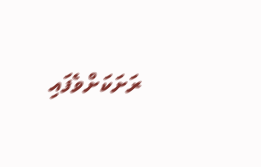ރަށަކަށްވެފައި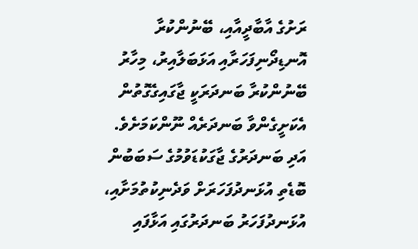ރަށުގެ އާބާދީއާއި، ބޭނުންކުރާ އޮނޑިދޯނިފަހަރާއި އަޅަބަލާއިރު، މިހާރު ބޭނުންކުރާ ބަނދަރަކީ ޖާގައިގެގޮތުން އެކަށީގެންވާ ބަނދަރެއް ނޫންކަމަށެވެ. އަދި ބަނދަރުގެ ޖާގަކުޑަވުމުގެ ސަބަބުން ބޮޑެތި އުޅަނދުފަހަރަށް ވަދެނިކުތުމަށާއި، އުޅަނދުފަހަރު ބަނދަރުގައި އަޅާފައި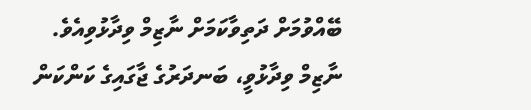ބޭއްވުމަށް ދަތިވާކަމަށް ނާޒިމް ވިދާޅުވިއެވެ.
ނާޒިމް ވިދާޅުވީ، ބަނދަރުގެ ޖާގައިގެ ކަންކަން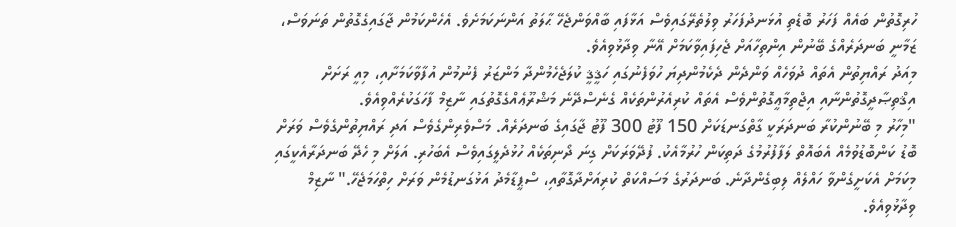ހުރިގޮތުން ބައެއް ފަހަރު ބޮޑެތި އުޅަނދުފަހަރު ވިލުތެރޭގައިވެސް އަޅާފައި ބާއްވަންޖެހޭ ޙާލަތު އަންނަކަމަށެވެ. އެހެންކަމުން ޖާގައިގެގޮތުން ތަނަވަސް، ޒަމާނީ ބަނދަރެއްގެ ބޭނުން އިންތިހާއަށް ޖެހިފައިވާކަމަށް އޭނާ ވިދާޅުވިއެވެ.
މިއަދު ރައްޔިތުން އެތައް ދުވަހެއް ވަންދެން ދެކެމުންދިޔަ ހުވަފެނުގައި ހަޤީޤީ ކުލަޖެހެމުންދާ މަންޒަރު ފެނުމުން އުފާވާކަމަށާއި، މިއީ ރަށަށް އިޤްތިޞާދީގޮތުންނާއި އިޖްތިމާޢީގޮތުންވެސް އެތައް ކުރިއެރުންތަކެއް ގެނެސްދޭނެ މަޝްރޫޢެއްގެގޮތުގައި ނާޒިމް ފާހަގަކުރެއްވިއެވެ.
"މިހާރު މި ބޭނުންކުރާ ބަނދަރަކީ ގާތްގަނޑަކަށް 150 ފޫޓު 300 ފޫޓު ޖާގައިގެ ބަނދަރެއް. މަސްވެރިންގެވެސް އަދި ރައްޔިތުންގެވެސް ވަރަށް ބޮޑު ކަންބޮޑުވުމެއް އެބައޮތް ލަފާފުރުމުގެ ދަތިކަން ހުރުމާއެކު. ފުދޭވަރަކަށް ގިނަ ދޯނިތަކެއް ހުޅުދެލީގައިވެސް އެބަހުރި. އަލަށް މި ހެދޭ ބަނދަރާއެކީގައި މިކަމަށް އެކަށީގެންވާ ހައްލެއް ލިބިގެންދާނެ. ބަނދަރުގެ މަސައްކަތް ކުރިއަށްދާގޮތާއި، ސްޕީޑާމެދު އަޅުގަނޑުމެން ވަރަށް ހިތްހަމަޖެހޭ." ނާޒިމް ވިދާޅުވިއެވެ.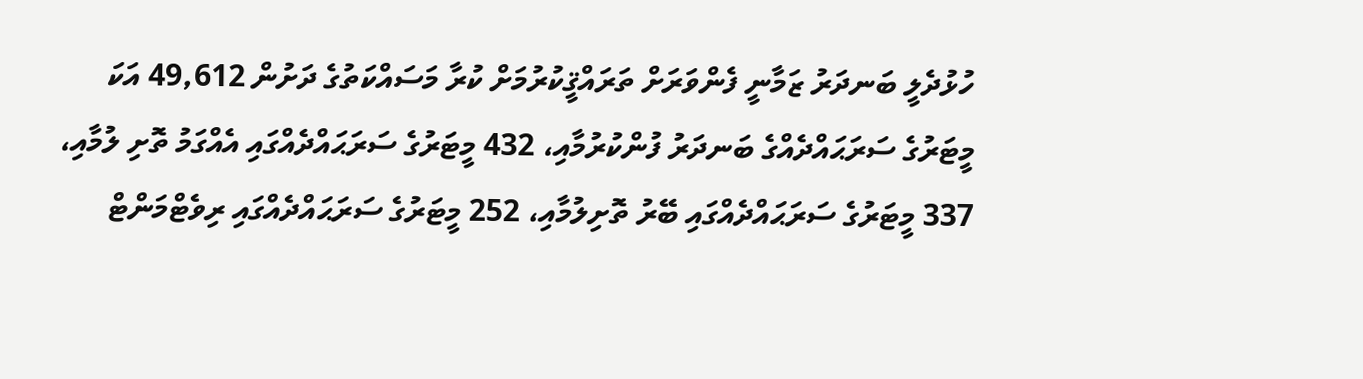ހުޅުދެލީ ބަނދަރު ޒަމާނީ ފެންވަރަށް ތަރައްޤީކުރުމަށް ކުރާ މަސައްކަތުގެ ދަށުން 49,612 އަކަ މީޓަރުގެ ސަރަޙައްދެއްގެ ބަނދަރު ފުންކުރުމާއި، 432 މީޓަރުގެ ސަރަޙައްދެއްގައި އެއްގަމު ތޮށި ލުމާއި، 337 މީޓަރުގެ ސަރަޙައްދެއްގައި ބޭރު ތޮށިލުމާއި، 252 މީޓަރުގެ ސަރަޙައްދެއްގައި ރިވެޓްމަންޓް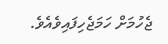ޖެހުމަށް ހަމަޖެހިފައިވެއެވެ.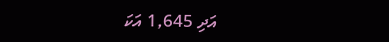އަދި 1,645 އަކަ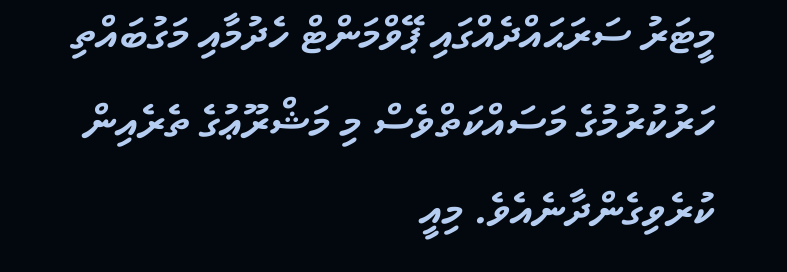މީޓަރު ސަރަޙައްދެއްގައި ޕޭވްމަންޓް ހެދުމާއި މަގުބައްތި ހަރުކުރުމުގެ މަސައްކަތްވެސް މި މަޝްރޫޢުގެ ތެރެއިން ކުރެވިގެންދާނެއެވެ. މިއީ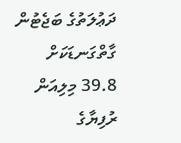ދަޢުލަތުގެ ބަޖެޓުން ގާތްގަނޑަކަށް 39.8 މިލިއަން ރުފިޔާގެ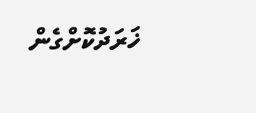ޚަރަދުކޮށްގެން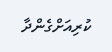ކުރިއަށްގެންދާ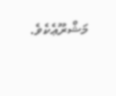މަޝްރޫޢެކެވެ.